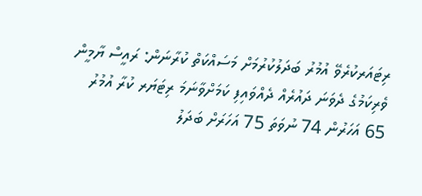ރިޓައަރކުރެވޭ އުމުރު ބަދަލުކުރުމަށް މަސައްކަތް ކުރާނަން: ރައީސް ޔާމީން
ވެރިކަމުގެ ދެވަނަ ދައުރެއް ދެއްވައިފި ކަމަށްވާނަމަ ރިޓަޔަރ ކުރާ އުމުރު 65 އަހަރުން 74 ނުވަތަ 75 އަހަރަށް ބަދަލު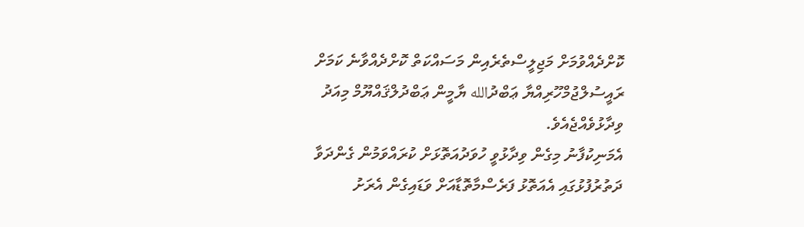ކޮށްދެއްވުމަށް މަޖިލީސްތެރެއިން މަސައްކަތް ކޮށްދެއްވާނެ ކަމަށް ރައީސުލްޖުމްހޫރިއްޔާ ޢަބްދުالله ޔާމީން ޢަބްދުލްޤައްޔޫމް މިއަދު ވިދާޅުވެއްޖެއެވެ.
އެމަނިކުފާނު މިގެން ވިދާޅުވީ ހުވަދުއަތޮޅަށް ކުރައްވަމުން ގެންދަވާ ދަތުރުފުޅުގައި އެއަތޮޅު ފަރެސްމާތޮޑާއަށް ވަޑައިގެން އެރަށު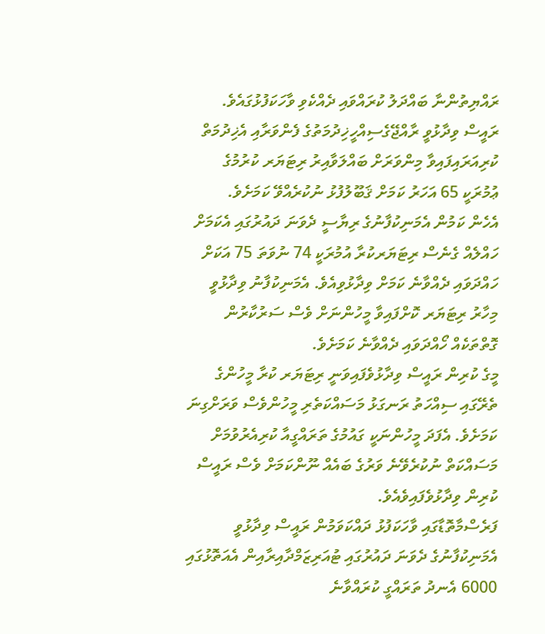ރައްޔިތުންނާ ބައްދަލު ކުރައްވައި ދެއްކެވި ވާހަކަފުޅުގައެވެ.
ރައީސް ވިދާޅުވީ ރާއްޖޭގެސިއްހީޚިދުމަތުގެ ފެންވަރާއި އެޚިދުމަތް ކުރިއަރައިފައިވާ މިންވަރަށް ބައްލަވާއިރު ރިޓަޔަރ ކުރުމުގެ ޢުމުރަކީ 65 އަހަރު ކަމަށް ޤަބޫލުފުޅު ނުކުރެއްވޭ ކަމަށެވެ.
އެހެން ކަމުން އެމަނިކުފާނުގެ ރިޔާސީ ދެވަނަ ދައުރުގައި އެކަމަށް ހައްލެއް ގެނެސް ރިޓަޔަރކުރާ އުމުރަކީ 74 ނުވަތަ 75 އަކަށް ހައްދަވައި ދެއްވާނެ ކަމަށް ވިދާޅުވިއެވެ. އެމަނިކުފާނު ވިދާޅުވީ މިހާރު ރިޓަޔަރ ކޮށްފައިވާ މީހުންނަށް ވެސް ސަރުކާރުން ގޮތްތަކެއް ހޯއްދަވައި ދެއްވާނެ ކަމަށެވެ.
މީގެ ކުރިން ރައީސް ވިދާޅުވެފައިވަނީ ރިޓަޔަރ ކުރާ މީހުންގެ ތެރޭގައި ސިއްހަތު ރަނގަޅު މަސައްކަތެރި މީހުންވެސް ވަރަށްގިނަ ކަމަށެވެ. އެފަދަ މީހުންނަކީ ގައުމުގެ ތަރައްގީއާ ކުރިއެރުވުމަށް މަސައްކަތް ނުކުރެވޭނެ ވަރުގެ ބައެއް ނޫންކަމަށް ވެސް ރައީސް ކުރިން ވިދާޅުވެފައިވެއެވެ.
ފަރެސްމާތޮޑާގައި ވާހަކަފުޅު ދައްކަވަމުން ރައީސް ވިދާޅުވީ އެމަނިކުފާނުގެ ދެވަނަ ދައުރުގައި ޓުއަރިޒަމްދާއިރާއިން އެއަތޮޅުގައި 6000 އެނދު ތަރައްގީ ކުރައްވާނެ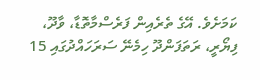ކަމަށެވެ. އޭގެ ތެރެއިން ފަރެސްމާތޮޑާ، ވާދޫ، ފިޔޯރީ، ރަތަފަންދޫ ހިމެނޭ ސަރަހައްދުގައި 15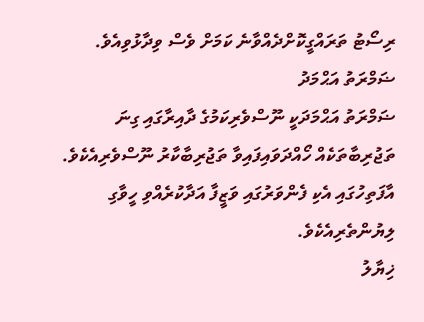ރިސޯޓު ތަރައްގީކޮށްދެއްވާނެ ކަމަށް ވެސް ވިދާޅުވިއެވެ.
ޟަމްރަތު އަޙްމަދު
ޟަމްރަތު އަޙްމަދަކީ ނޫސްވެރިކަމުގެ ދާއިރާގައި ގިނަ ތަޖުރިބާތަކެއް ހޯއްދަވައިފައިވާ ތަޖުރިބާކާރު ނޫސްވެރިއެކެވެ. އާފަތިހުގައި އެކި ފެންވަރުގައި ވަޒީފާ އަދާކުރެއްވި ހީވާގި ލިޔުންތެރިއެކެވެ.
ޚިޔާލު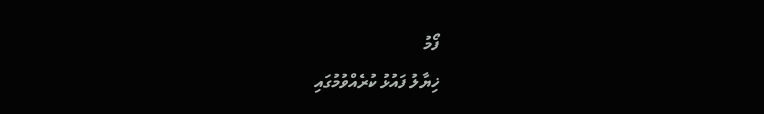ފޯމު
ޚިޔާލު ފައުޅު ކުރެއްވުމުގައި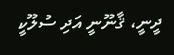ދީނީ، ޤާނޫނީ އަދި ސުލޫކީ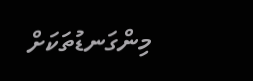މިންގަނޑުތަކަށް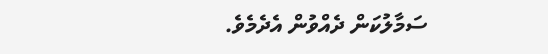ސަމާލުކަން ދެއްވުން އެދެމެވެ.